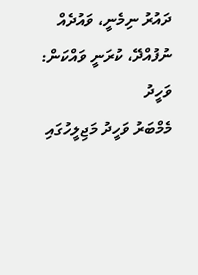ދައުރު ނިމެނީ، ވައުދެއް ނުފުއްދޭ، ކުރަނީ ވައްކަން: ވަހީދު
މެމްބަރު ވަހީދު މަޖިލީހުގައި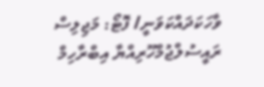ވާހަކަދައްކަވަނީ/ ފޮޓޯ: މަޖިލިސް
ރައީސުލްޖުމްހޫރިއްޔާ އިބްރާހިމް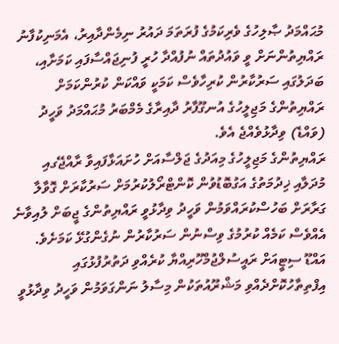މުޙައްމަދު ޞާލިހުގެ ވެރިކަމުގެ ފުރަތަމަ ދައުރު ނިމެންދާއިރު، އެމަނިކުފާނު ރައްޔިތުންނަށް ވީ ވައުދުތައް ނުފުއްދާ ހުރީ ފުނިޖައްސާފައި ކަމަށާއި، ބަދަލުގައި ސަރުކާރުން ކުރިހާވެސް ކަމަކީ ވައްކަން ކުރުންކަމަށް ރައްޔިތުންގެ މަޖިލީހުގެ އުނގޫފާރު ދާއިރާގެ މެމްބަރު މުޙައްމަދު ވަހީދު (ވައްޑެ) ވިދާޅުވެއްޖެ އެވެ.
ރައްޔިތުންގެ މަޖިލީހުގެ މިއަދުގެ ޖަލްސާއަށް ހުށައަޅާފައިވާ ރާއްޖޭގއި މުދަލާއި ޚިދުމަތުގެ އަގުބޮޑުވުން ކޮންޓްރޯލުކުރުމަށް ސަރުކާރަށް ގޮވާލާ ގަރާރަށް ބަހުސްކުރައްވަމުން ވަހީދު ވިދާޅުވީ ރައްޔިތުންގެ ޖީބަށް ލުއިވާނެ އެއްވެސް ކަމެއް ކުރުމުގެ ވިސްނުން ސަރުކާރުން ނުގެންގުޅޭ ކަމަށެވެ.
އައްޑޫ ސިޓީއަށް ރައީސުލްޖުމްހޫރިއްޔާ ކުރެއްވި ދަތުރުފުޅުގައި އިފްތިތާހުކޮށްދެއްވި މަޝްރޫއުތަކުން މިސާލު ނަންގަވަމުން ވަހީދު ވިދާޅުވީ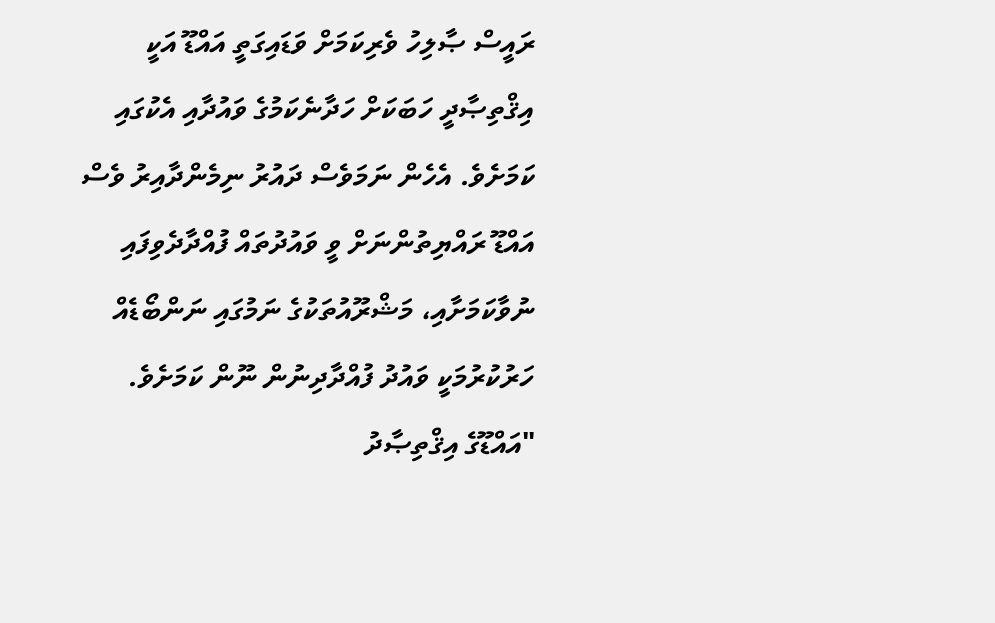ރައީސް ޞާލިހު ވެރިކަމަށް ވަޑައިގަތީ އައްޑޫ އަކީ އިޤްތިޞާދީ ހަބަކަށް ހަދާނެކަމުގެ ވައުދާއި އެކުގައި ކަމަށެވެ. އެހެން ނަމަވެސް ދައުރު ނިމެންދާއިރު ވެސް އައްޑޫ ރައްޔިތުންނަށް ވީ ވައުދުތައް ފުއްދާދެވިފައި ނުވާކަމަށާއި، މަޝްރޫއުތަކުގެ ނަމުގައި ނަންބޯޑެއް ހަރުކުރުމަކީ ވައުދު ފުއްދާދިނުން ނޫން ކަމަށެވެ.
"އައްޑޫގެ އިޤްތިޞާދު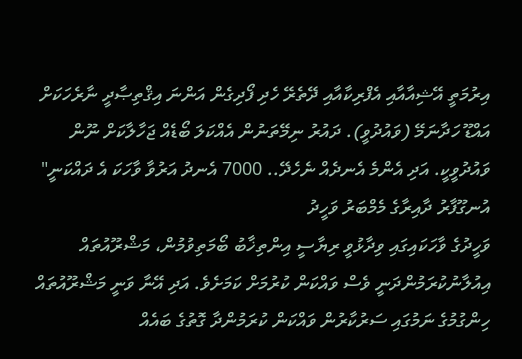އިރުމަތީ އޭޝިއާއާއި އެފްރިކާއާއި ދޭތެރޭ ހެދި ފޯދިގެން އަންނަ އިޤްތިޞާދީ ނާރެހަކަށް އައްޑޫ ހަދާނަމޭ (ވައުދުވީ). ދައުރު ނިމޭތަނުން އެއްކަލަ ބޯޑެއް ޖަހާލާކަށް ނޫން ވައުދުވީކީ. އަދި އެންމެ އެނދެއް ނެހެދޭ.. 7000 އެނދު އަރުވާ ވާހަކަ އެ ދައްކަނީ"
އުނގޫފާރު ދާއިރާގެ މެމްބަރު ވަހީދު
ވަހީދުގެ ވާހަކައިގައި ވިދާޅުވީ ރިޔާސީ އިންތިޚާބު ބޯމަތިވުމުން، މަޝްރޫއުތައް އިއުލާނުކުރަމުންދަނީ ވެސް ވައްކަން ކުރުމަށް ކަމަށެވެ. އަދި އޭނާ ވަނީ މަޝްރޫއުތައް ހިންގުމުގެ ނަމުގައި ސަރުކާރުން ވައްކަން ކުރަމުންދާ ގޮތުގެ ބައެއް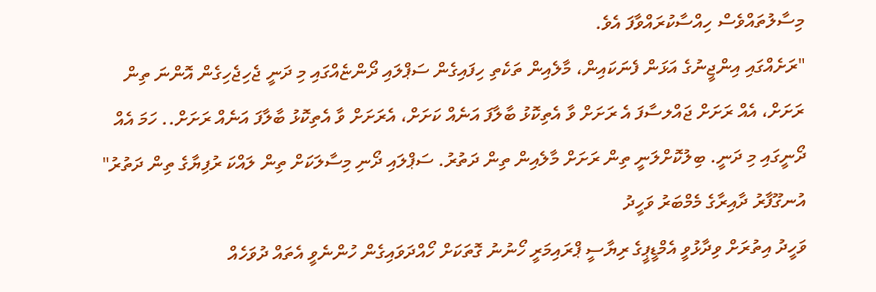މިސާލުތައްވެސް ހިއްސާކުރައްވާފަ އެވެ.
"ރަށެއްގައި އިންޖީނުގެ އަޅަން ފެނަކައިން، މާލެއިން ތަކެތި ހިފައިގެން ސަޕްލައި ދޯންޏެއްގައި މި ދަނީ ޖެހިޖެހިގެން އޮންނަ ތިން ރަށަށް، އެއް ރަށަށް ޖައްލސާފަ އެ ރަށަށް ވާ އެތިކޮޅު ބާލާފަ އަނެއް ކަށަށް، އެރަށަށް ވާ އެތިކޮޅު ބާލާފަ އަނެއް ރަށަށް.. ހަމަ އެއް ދޯނީގައި މި ދަނީ. ބިލުކޮށްލަނީ ތިން ރަށަށް މާލެއިން ތިން ދަތުރު. ސަޕްލައި ދޯނި މިސާލަކަށް ތިން ލައްކަ ރުފިޔާގެ ތިން ދަތުރު"
އުނގޫފާރު ދާއިރާގެ މެމްބަރު ވަހީދު
ވަހީދު އިތުރަށް ވިދާޅުވީ އެމްޑީޕީގެ ރިޔާސީ ޕްރައިމަރީ ހޯނުނު ގޮތަކަށް ހޯއްދަވައިގެން ހުންނެވީ އެތައް ދުވަހެއް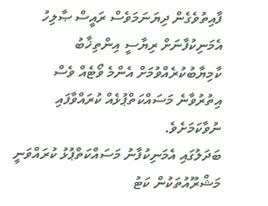ފާއިތުވެގެން ދިޔަނަމަވެސް ރައީސް ޞާލިހު އެމަނިކުފާނަށް ރިޔާސީ އިންތިޚާބު ކާމިޔާބުކުރެއްވުމަށް އެންމެ ވޯޓެއް ވެސް އިތުރުވާނެ މަސައްކަތްޕުޅެއް ކުރައްވާފައި ނުވާކަމަށެވެ.
ބަދަލުގައި އެމަނިކުފާނު މަސައްކަތްޕުޅު ކުރައްވަނީ މަޝްރޫއުތަކުން ކަޓު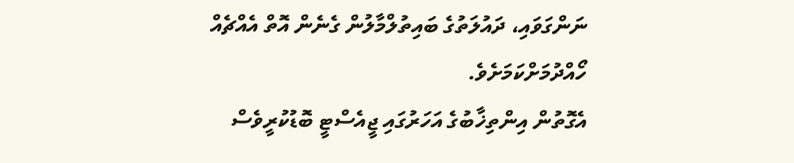ނަންގަވައި، ދައުލަތުގެ ބައިތުލްމާލުން ގެނެން އޮތް އެއްޗެއް ހޯއްދުމަށްކަމަށެވެ.
އެގޮތުން އިންތިޚާބުގެ އަހަރުގައި ޖީއެސްޓީ ބޮޑުކުރީވެސް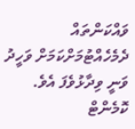ވައްކަންތައް ދެމެހެއްޓުމަށްކަމަށް ވަހީދު ވަނީ ވިދާޅުވެފަ އެވެ.
ކޮމެންޓް